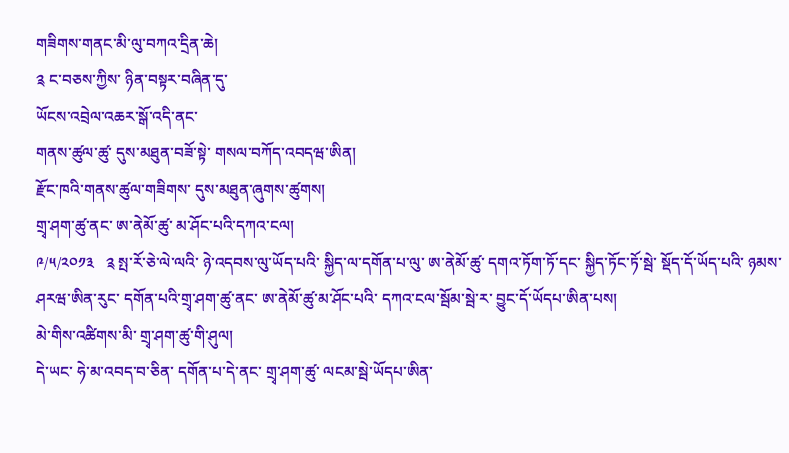གཟིགས་གནང་མི་ལུ་བཀའ་དྲིན་ཆེ།
༉ ང་བཅས་ཀྱིས་ ཉིན་བསྟར་བཞིན་དུ་
ཡོངས་འབྲེལ་འཆར་སྒོ་འདི་ནང་
གནས་ཚུལ་ཚུ་ དུས་མཐུན་བཟོ་སྟེ་ གསལ་བཀོད་འབདཝ་ཨིན།
རྫོང་ཁའི་གནས་ཚུལ་གཟིགས་ དུས་མཐུན་ཞུགས་ཚུགས།
གྲྭ་ཤག་ཚུ་ནང་ ཨ་ནེམོ་ཚུ་ མ་ཤོང་པའི་དཀའ་ངལ།
༩/༥/༢༠༡༣   ༉ སྤ་རོ་ཅེ་ལེ་ལའི་ ཉེ་འདབས་ལུ་ཡོད་པའི་ སྐྱིད་ལ་དགོན་པ་ལུ་ ཨ་ནེམོ་ཚུ་ དགའ་ཏོག་ཏོ་དང་ སྐྱིད་ཏོང་ཏོ་སྦེ་ སྡོད་དོ་ཡོད་པའི་ ཉམས་ཤརཝ་ཨིན་རུང་ དགོན་པའི་གྲྭ་ཤག་ཚུ་ནང་ ཨ་ནེམོ་ཚུ་མ་ཤོང་པའི་ དཀའ་ངལ་སྦོམ་སྦེ་ར་ བྱུང་དོ་ཡོདཔ་ཨིན་པས།
མེ་གིས་འཚིགས་མི་ གྲྭ་ཤག་ཚུ་གི་ཤུལ།
དེ་ཡང་ ཧེ་མ་འབད་བ་ཅིན་ དགོན་པ་དེ་ནང་ གྲྭ་ཤག་ཚུ་ ལངམ་སྦེ་ཡོདཔ་ཨིན་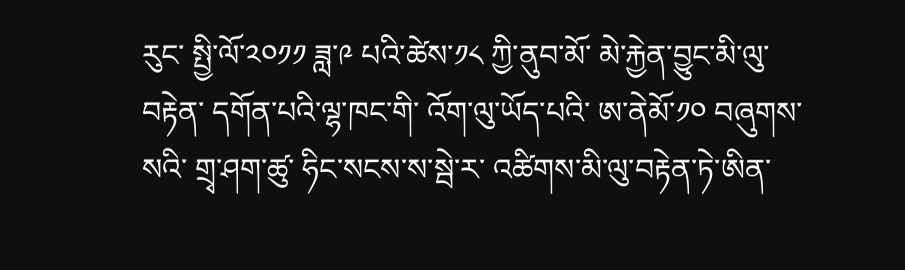རུང་ སྤྱི་ལོ་༢༠༡༡ ཟླ་༩ པའི་ཚེས་༡༨ ཀྱི་ནུབ་མོ་ མེ་རྐྱེན་བྱུང་མི་ལུ་བརྟེན་ དགོན་པའི་ལྷ་ཁང་གི་ འོག་ལུ་ཡོད་པའི་ ཨ་ནེམོ་༡༠ བཞུགས་སའི་ གྲྭ་ཤག་ཚུ་ ཧིང་སངས་ས་སྦེ་ར་ འཚིགས་མི་ལུ་བརྟེན་ཏེ་ཨིན་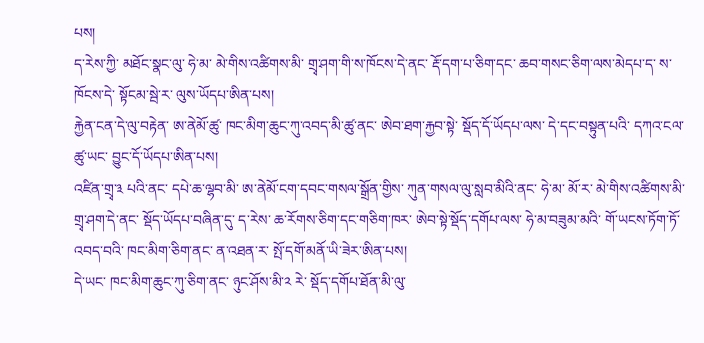པས།
ད་རེས་ཀྱི་ མཐོང་སྣང་ལུ་ ཧེ་མ་ མེ་གིས་འཚིགས་མི་ གྲྭ་ཤག་གི་ས་ཁོངས་དེ་ནང་ རྡོ་དག་པ་ཅིག་དང་ ཆབ་གསང་ཅིག་ལས་མེདཔ་ད་ ས་ཁོངས་དེ་ སྟོངམ་སྦེ་ར་ ལུས་ཡོདཔ་ཨིན་པས།
རྐྱེན་ངན་དེ་ལུ་བརྟེན་ ཨ་ནེམོ་ཚུ་ ཁང་མིག་ཆུང་ཀུ་འབད་མི་ཚུ་ནང་ ཨེབ་ཐག་རྐྱབ་སྟེ་ སྡོད་དོ་ཡོདཔ་ལས་ དེ་དང་བསྟུན་པའི་ དཀའ་ངལ་ཚུ་ཡང་ བྱུང་དོ་ཡོདཔ་ཨིན་པས།
འཛིན་གྲྭ་༣ པའི་ནང་ དཔེ་ཆ་ལྷབ་མི་ ཨ་ནེམོ་ངག་དབང་གསལ་སྒྲོན་གྱིས་ ཀུན་གསལ་ལུ་སླབ་མིའི་ནང་ ཧེ་མ་ མོ་ར་ མེ་གིས་འཚིགས་མི་ གྲྭ་ཤག་དེ་ནང་ སྡོད་ཡོདཔ་བཞིན་དུ་ ད་རེས་ ཆ་རོགས་ཅིག་དང་གཅིག་ཁར་ ཨེབ་སྟེ་སྡོད་དགོཔ་ལས་ ཧེ་མ་བཟུམ་མའི་ གོ་ཡངས་ཏོག་ཏོ་འབད་བའི་ ཁང་མིག་ཅིག་ནང་ ན་འཐན་ར་ སྤོ་དགོ་མནོ་ཡི་ཟེར་ཨིན་པས།
དེ་ཡང་ ཁང་མིག་ཆུང་ཀུ་ཅིག་ནང་ ཉུང་ཤོས་མི་༢ རེ་ སྡོད་དགོཔ་ཐོན་མི་ལུ་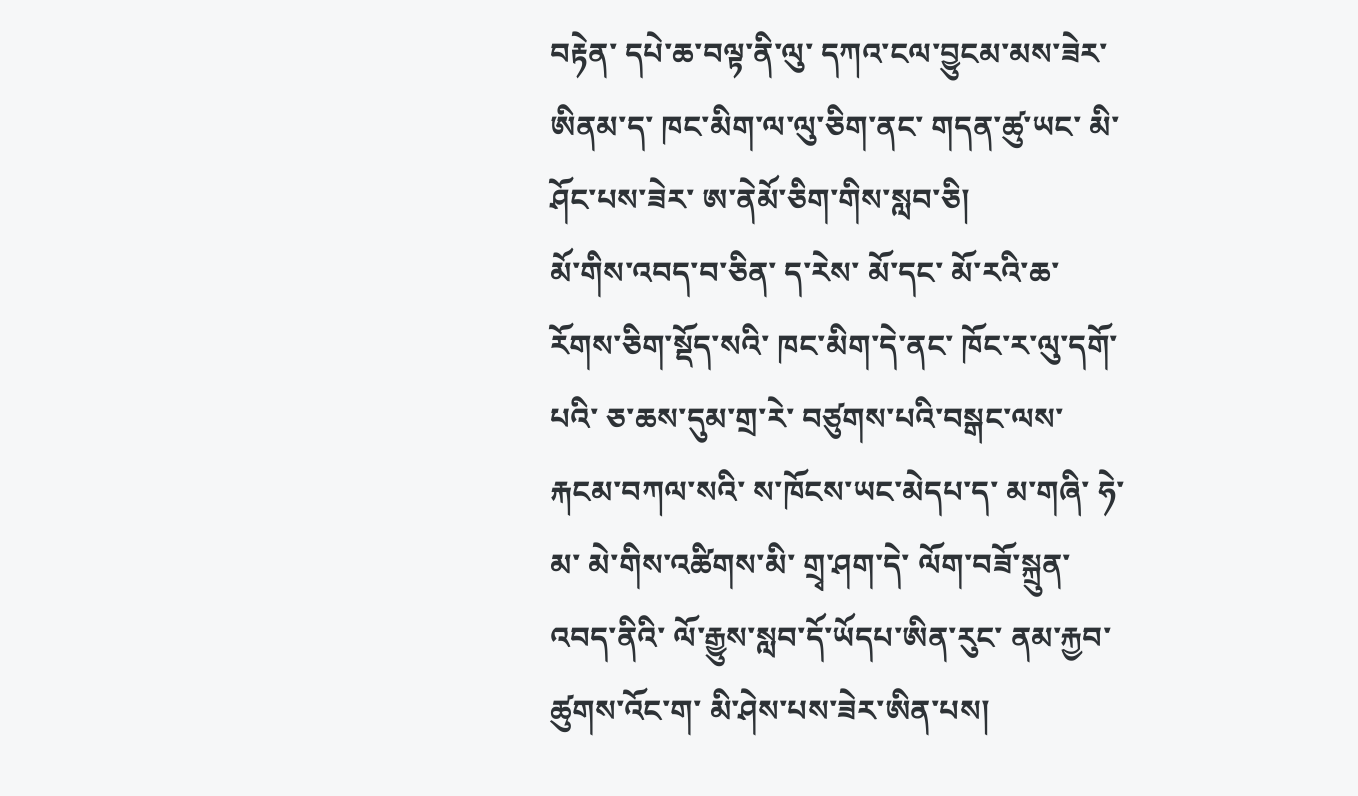བརྟེན་ དཔེ་ཆ་བལྟ་ནི་ལུ་ དཀའ་ངལ་བྱུངམ་མས་ཟེར་ཨིནམ་ད་ ཁང་མིག་ལ་ལུ་ཅིག་ནང་ གདན་ཚུ་ཡང་ མི་ཤོང་པས་ཟེར་ ཨ་ནེམོ་ཅིག་གིས་སླབ་ཅི།
མོ་གིས་འབད་བ་ཅིན་ ད་རེས་ མོ་དང་ མོ་རའི་ཆ་རོགས་ཅིག་སྡོད་སའི་ ཁང་མིག་དེ་ནང་ ཁོང་ར་ལུ་དགོ་པའི་ ཅ་ཆས་དུམ་གྲ་རེ་ བཙུགས་པའི་བསྒང་ལས་ རྐངམ་བཀལ་སའི་ ས་ཁོངས་ཡང་མེདཔ་ད་ མ་གཞི་ ཧེ་མ་ མེ་གིས་འཚིགས་མི་ གྲྭ་ཤག་དེ་ ལོག་བཟོ་སྐྲུན་འབད་ནིའི་ ལོ་རྒྱུས་སླབ་དོ་ཡོདཔ་ཨིན་རུང་ ནམ་རྐྱབ་ཚུགས་འོང་ག་ མི་ཤེས་པས་ཟེར་ཨིན་པས།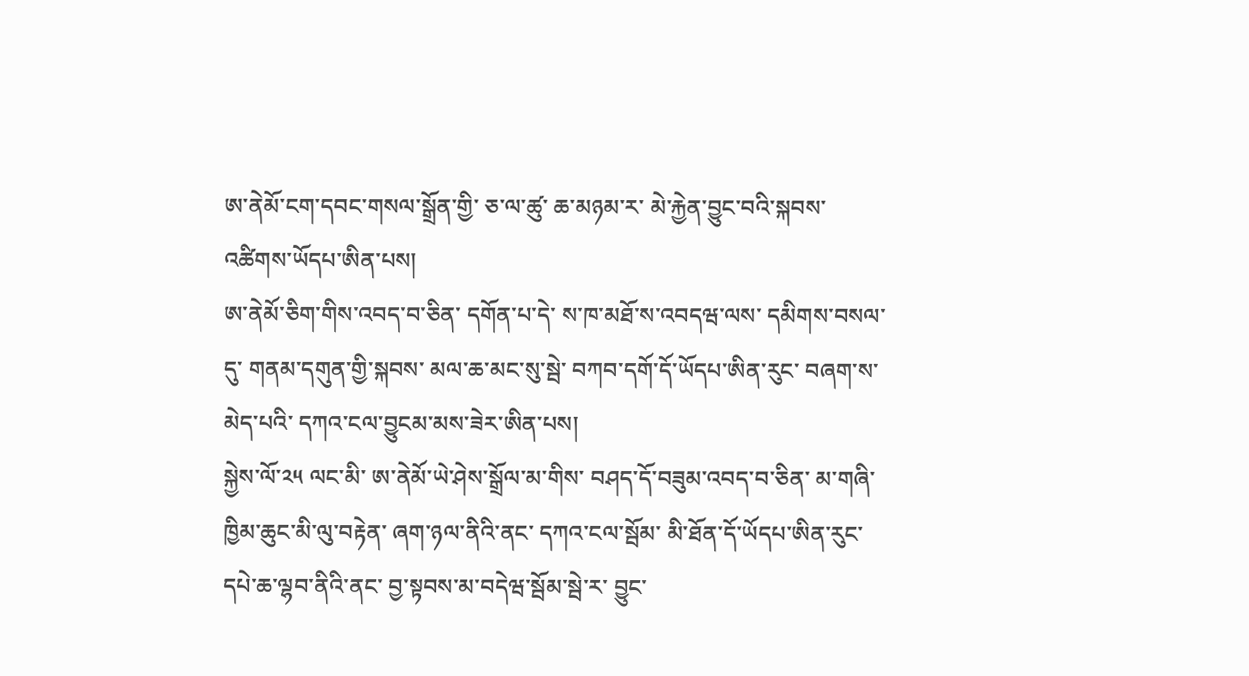ཨ་ནེམོ་ངག་དབང་གསལ་སྒྲོན་གྱི་ ཅ་ལ་ཚུ་ ཆ་མཉམ་ར་ མེ་རྐྱེན་བྱུང་བའི་སྐབས་ འཚིགས་ཡོདཔ་ཨིན་པས།
ཨ་ནེམོ་ཅིག་གིས་འབད་བ་ཅིན་ དགོན་པ་དེ་ ས་ཁ་མཐོ་ས་འབདཝ་ལས་ དམིགས་བསལ་དུ་ གནམ་དགུན་གྱི་སྐབས་ མལ་ཆ་མང་སུ་སྦེ་ བཀབ་དགོ་དོ་ཡོདཔ་ཨིན་རུང་ བཞག་ས་མེད་པའི་ དཀའ་ངལ་བྱུངམ་མས་ཟེར་ཨིན་པས།
སྐྱེས་ལོ་༢༥ ལང་མི་ ཨ་ནེམོ་ཡེ་ཤེས་སྒྲོལ་མ་གིས་ བཤད་དོ་བཟུམ་འབད་བ་ཅིན་ མ་གཞི་ ཁྱིམ་ཆུང་མི་ལུ་བརྟེན་ ཞག་ཉལ་ནིའི་ནང་ དཀའ་ངལ་སྦོམ་ མི་ཐོན་དོ་ཡོདཔ་ཨིན་རུང་ དཔེ་ཆ་ལྷབ་ནིའི་ནང་ བྱ་སྟབས་མ་བདེཝ་སྦོམ་སྦེ་ར་ བྱུང་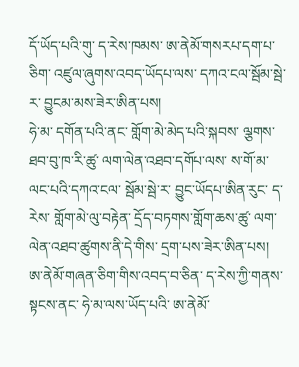དོ་ཡོད་པའི་གུ་ ད་རེས་ཁམས་ ཨ་ནེམོ་གསརཔ་དག་པ་ཅིག་ འཛུལ་ཞུགས་འབད་ཡོདཔ་ལས་ དཀའ་ངལ་སྦོམ་སྦེ་ར་ བྱུངམ་མས་ཟེར་ཨིན་པས།
ཧེ་མ་ དགོན་པའི་ནང་ གློག་མེ་མེད་པའི་སྐབས་ ལྕགས་ཐབ་བུ་ཁ་རི་ཚུ་ ལག་ལེན་འཐབ་དགོཔ་ལས་ ས་གོ་མ་ལང་པའི་དཀའ་ངལ་ སྦོམ་སྦེ་ར་ བྱུང་ཡོདཔ་ཨིན་རུང་ ད་རེས་ གློག་མེ་ལུ་བརྟེན་ དྲོད་བཏགས་གློག་ཆས་ཚུ་ ལག་ལེན་འཐབ་ཚུགས་ནི་དེ་གིས་ དྲག་པས་ཟེར་ཨིན་པས།
ཨ་ནེམོ་གཞན་ཅིག་གིས་འབད་བ་ཅིན་ ད་རེས་ཀྱི་གནས་སྟངས་ནང་ ཧེ་མ་ལས་ཡོད་པའི་ ཨ་ནེམོ་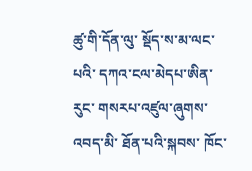ཚུ་གི་དོན་ལུ་ སྡོད་ས་མ་ལང་པའི་ དཀའ་ངལ་མེདཔ་ཨིན་རུང་ གསརཔ་འཛུལ་ཞུགས་འབད་མི་ ཐོན་པའི་སྐབས་ ཁོང་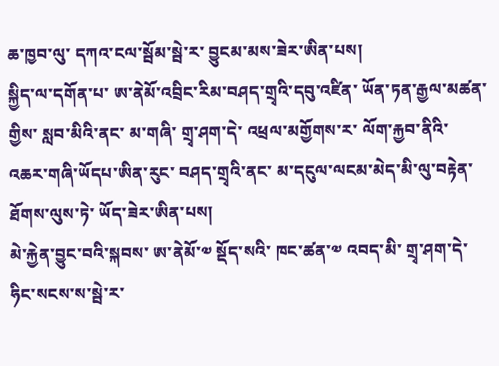ཆ་ཁྱབ་ལུ་ དཀའ་ངལ་སྦོམ་སྦེ་ར་ བྱུངམ་མས་ཟེར་ཨིན་པས།
སྐྱིད་ལ་དགོན་པ་ ཨ་ནེམོ་འབྲིང་རིམ་བཤད་གྲྭའི་དབུ་འཛིན་ ཡོན་ཏན་རྒྱལ་མཚན་གྱིས་ སླབ་མིའི་ནང་ མ་གཞི་ གྲྭ་ཤག་དེ་ འཕྲལ་མགྱོགས་ར་ ལོག་རྐྱབ་ནིའི་ འཆར་གཞི་ཡོདཔ་ཨིན་རུང་ བཤད་གྲྭའི་ནང་ མ་དངུལ་ལངམ་མེད་མི་ལུ་བརྟེན་ ཐོགས་ལུས་ཏེ་ ཡོད་ཟེར་ཨིན་པས།
མེ་རྐྱེན་བྱུང་བའི་སྐབས་ ཨ་ནེམོ་༧ སྡོད་སའི་ ཁང་ཚན་༧ འབད་མི་ གྲྭ་ཤག་དེ་ ཧིང་སངས་ས་སྦེ་ར་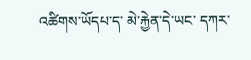འཚིགས་ཡོདཔ་ད་ མེ་རྐྱེན་དེ་ཡང་ དཀར་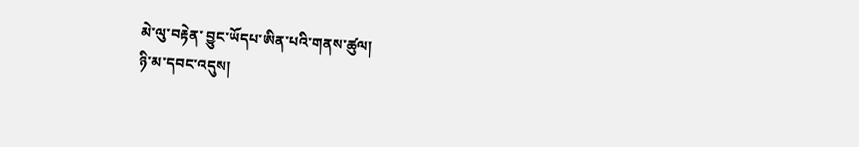མེ་ལུ་བརྟེན་ བྱུང་ཡོདཔ་ཨིན་པའི་གནས་ཚུལ།
ཉི་མ་དབང་འདུས།